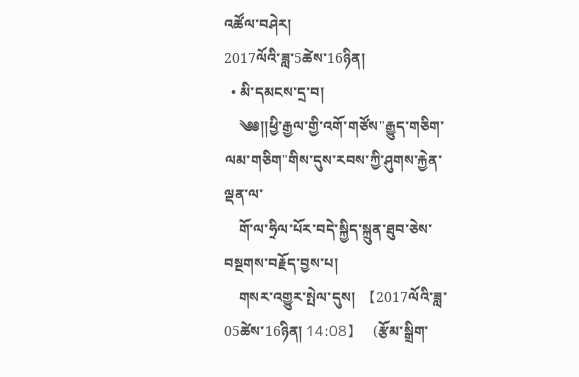འཚོལ་བཤེར།
2017ལོའི་ཟླ་5ཚེས་16ཉིན།
  • མི་དམངས་དྲ་བ།
    ༄༅།།ཕྱི་རྒྱལ་གྱི་འགོ་གཙོས"རྒྱུད་གཅིག་ལམ་གཅིག"གིས་དུས་རབས་ཀྱི་ཤུགས་རྐྱེན་ལྡན་ལ་
    གོ་ལ་ཧྲིལ་པོར་བདེ་སྐྱིད་སྐྲུན་ཐུབ་ཅེས་བསྔགས་བརྗོད་བྱས་པ།
    གསར་འགྱུར་སྤེལ་དུས།  【2017ལོའི་ཟླ་ 05ཚེས་16ཉིན། 14:08】   (རྩོམ་སྒྲིག་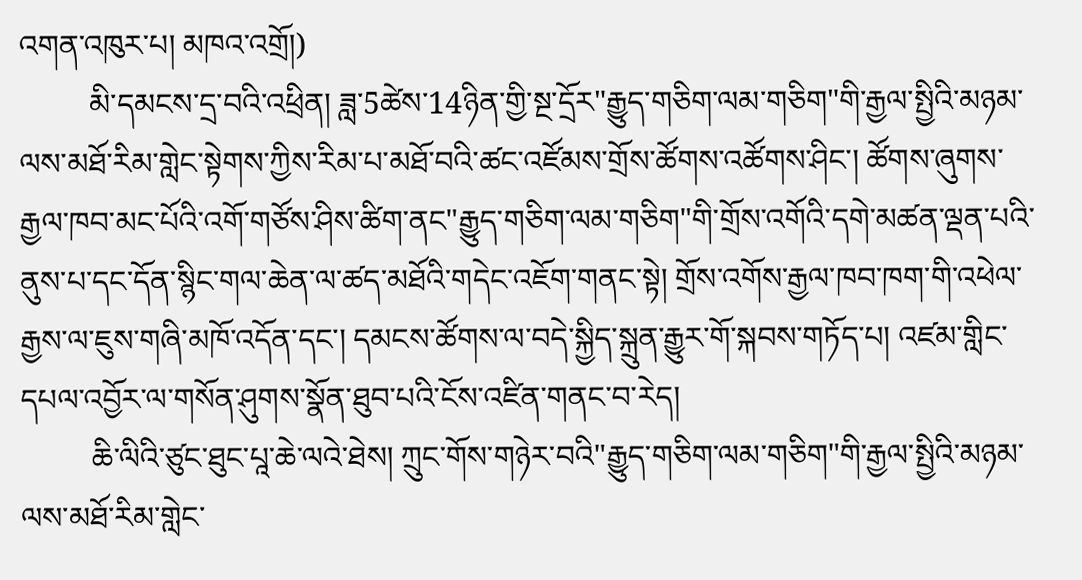འགན་འཁུར་པ། མཁའ་འགྲོ།)
         མི་དམངས་དྲ་བའི་འཕྲིན། ཟླ་5ཚེས་14ཉིན་གྱི་སྔ་དྲོར"རྒྱུད་གཅིག་ལམ་གཅིག"གི་རྒྱལ་སྤྱིའི་མཉམ་ལས་མཐོ་རིམ་གླེང་སྟེགས་ཀྱིས་རིམ་པ་མཐོ་བའི་ཚང་འཛོམས་གྲོས་ཚོགས་འཚོགས་ཤིང་། ཚོགས་ཞུགས་རྒྱལ་ཁབ་མང་པོའི་འགོ་གཙོས་ཤིས་ཚིག་ནང"རྒྱུད་གཅིག་ལམ་གཅིག"གི་གྲོས་འགོའི་དགེ་མཚན་ལྡན་པའི་ནུས་པ་དང་དོན་སྙིང་གལ་ཆེན་ལ་ཚད་མཐོའི་གདེང་འཇོག་གནང་སྟེ། གྲོས་འགོས་རྒྱལ་ཁབ་ཁག་གི་འཕེལ་རྒྱས་ལ་ཇུས་གཞི་མཁོ་འདོན་དང་། དམངས་ཚོགས་ལ་བདེ་སྐྱིད་སྐྲུན་རྒྱུར་གོ་སྐབས་གཏོད་པ། འཛམ་གླིང་དཔལ་འབྱོར་ལ་གསོན་ཤུགས་སྣོན་ཐུབ་པའི་ངོས་འཛིན་གནང་བ་རེད།
         ཆི་ལིའི་ཙུང་ཐུང་པཱ་ཆེ་ལའེ་ཐེས། ཀྲུང་གོས་གཉེར་བའི"རྒྱུད་གཅིག་ལམ་གཅིག"གི་རྒྱལ་སྤྱིའི་མཉམ་ལས་མཐོ་རིམ་གླེང་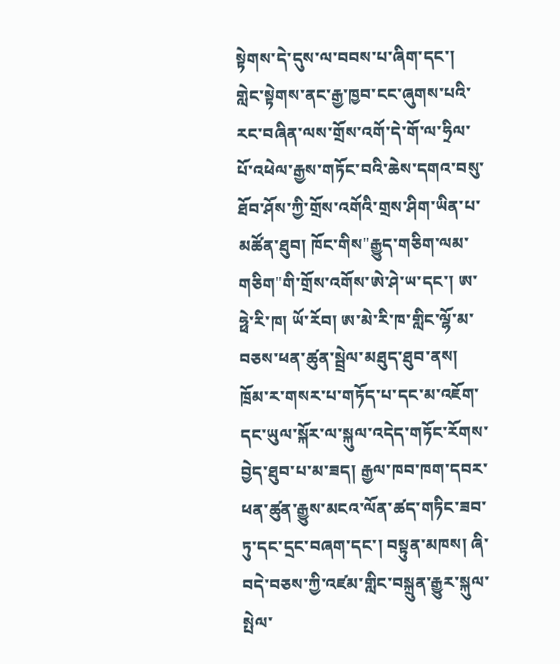སྟེགས་དེ་དུས་ལ་བབས་པ་ཞིག་དང་། གླེང་སྟེགས་ནང་རྒྱ་ཁྱབ་ངང་ཞུགས་པའི་རང་བཞིན་ལས་གྲོས་འགོ་དེ་གོ་ལ་ཧྲིལ་པོ་འཕེལ་རྒྱས་གཏོང་བའི་ཆེས་དགའ་བསུ་ཐོབ་ཤོས་ཀྱི་གྲོས་འགོའི་གྲས་ཤིག་ཡིན་པ་མཚོན་ཐུབ། ཁོང་གིས"རྒྱུད་གཅིག་ལམ་གཅིག"གི་གྲོས་འགོས་ཨེ་ཤེ་ཡ་དང་། ཨ་ཧྥེ་རི་ཁ། ཡོ་རོབ། ཨ་མེ་རི་ཁ་གླིང་ལྷོ་མ་བཅས་ཕན་ཚུན་སྦྲེལ་མཐུད་ཐུབ་ནས། ཁྲོམ་ར་གསར་པ་གཏོད་པ་དང་མ་འཇོག་དང་ཡུལ་སྐོར་ལ་སྐུལ་འདེད་གཏོང་རོགས་བྱེད་ཐུབ་པ་མ་ཟད། རྒྱལ་ཁབ་ཁག་དབར་ཕན་ཚུན་རྒྱུས་མངའ་ལོན་ཚད་གཏིང་ཟབ་ཏུ་དང་དྲང་བཞག་དང་། བསྟུན་མཁས། ཞི་བདེ་བཅས་ཀྱི་འཛམ་གླིང་བསྐྲུན་རྒྱུར་སྐུལ་སྤེལ་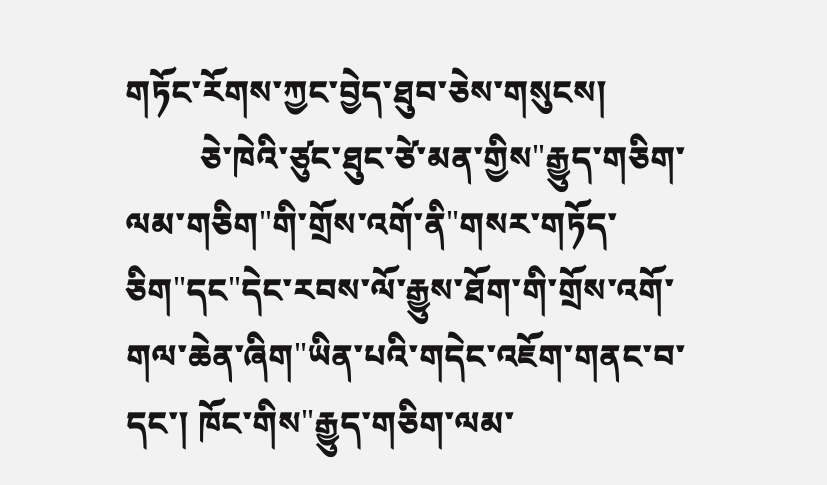གཏོང་རོགས་ཀྱང་བྱེད་ཐུབ་ཅེས་གསུངས།
         ཅེ་ཁེའི་ཙུང་ཐུང་ཙེ་མན་གྱིས"རྒྱུད་གཅིག་ལམ་གཅིག"གི་གྲོས་འགོ་ནི"གསར་གཏོད་ཅིག"དང"དེང་རབས་ལོ་རྒྱུས་ཐོག་གི་གྲོས་འགོ་གལ་ཆེན་ཞིག"ཡིན་པའི་གདེང་འཇོག་གནང་བ་དང་། ཁོང་གིས"རྒྱུད་གཅིག་ལམ་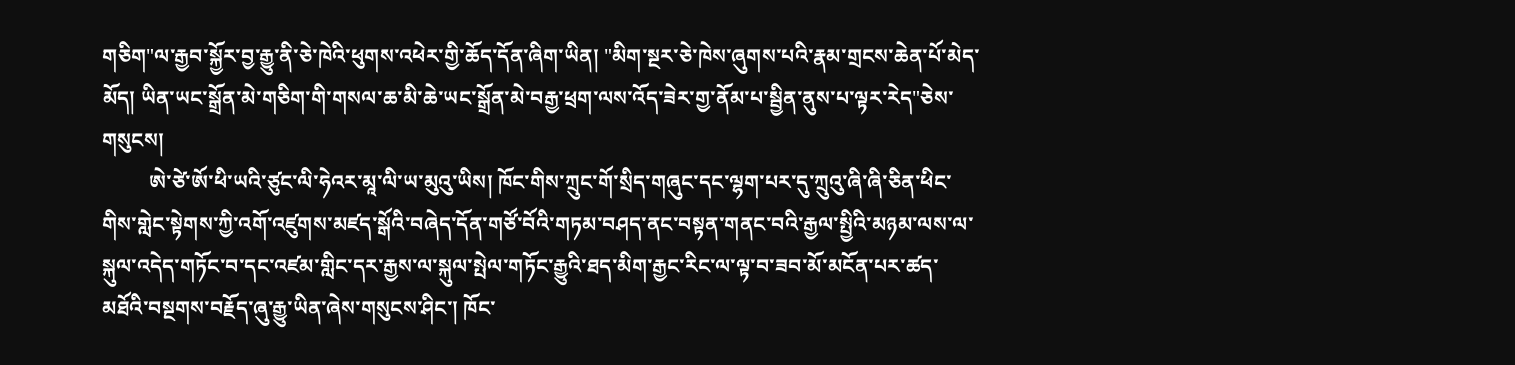གཅིག"ལ་རྒྱབ་སྐྱོར་བྱ་རྒྱུ་ནི་ཅེ་ཁེའི་ཕུགས་འཕེར་གྱི་ཆོད་དོན་ཞིག་ཡིན། "མིག་སྔར་ཅེ་ཁེས་ཞུགས་པའི་རྣམ་གྲངས་ཆེན་པོ་མེད་མོད། ཡིན་ཡང་སྒྲོན་མེ་གཅིག་གི་གསལ་ཆ་མི་ཆེ་ཡང་སྒྲོན་མེ་བརྒྱ་ཕྲག་ལས་འོད་ཟེར་གྱ་ནོམ་པ་སྦྱིན་ནུས་པ་ལྟར་རེད"ཅེས་གསུངས།
         ཨེ་ཙེ་ཨོ་ཕི་ཡའི་ཙུང་ལི་ཧེའར་མཱ་ལི་ཡ་མུའུ་ཡིས། ཁོང་གིས་ཀྲུང་གོ་སྲིད་གཞུང་དང་ལྷག་པར་དུ་ཀྲུའུ་ཞི་ཞི་ཅིན་ཕིང་གིས་གླེང་སྟེགས་ཀྱི་འགོ་འཛུགས་མཛད་སྒོའི་བཞེད་དོན་གཙོ་བོའི་གཏམ་བཤད་ནང་བསྟན་གནང་བའི་རྒྱལ་སྤྱིའི་མཉམ་ལས་ལ་སྐུལ་འདེད་གཏོང་བ་དང་འཛམ་གླིང་དར་རྒྱས་ལ་སྐུལ་སྤེལ་གཏོང་རྒྱུའི་ཐད་མིག་རྒྱང་རིང་ལ་ལྟ་བ་ཟབ་མོ་མངོན་པར་ཚད་མཐོའི་བསྔགས་བརྗོད་ཞུ་རྒྱུ་ཡིན་ཞེས་གསུངས་ཤིང་། ཁོང་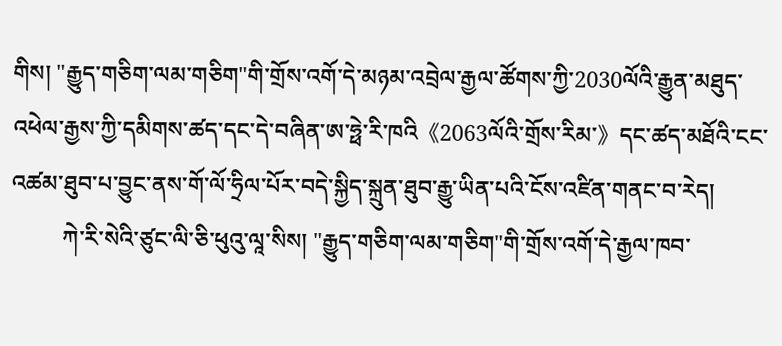གིས། "རྒྱུད་གཅིག་ལམ་གཅིག"གི་གྲོས་འགོ་དེ་མཉམ་འབྲེལ་རྒྱལ་ཚོགས་ཀྱི་2030ལོའི་རྒྱུན་མཐུད་འཕེལ་རྒྱས་ཀྱི་དམིགས་ཚད་དང་དེ་བཞིན་ཨ་ཧྥེ་རི་ཁའི《2063ལོའི་གྲོས་རིམ་》དང་ཚད་མཐོའི་ངང་འཚམ་ཐུབ་པ་བྱུང་ནས་གོ་ལོ་ཧྲིལ་པོར་བདེ་སྐྱིད་སྐྲུན་ཐུབ་རྒྱུ་ཡིན་པའི་ངོས་འཛིན་གནང་བ་རེད།
         ཀེ་རི་སེའི་ཙུང་ལི་ཅི་ཕུའུ་ལཱ་སིས། "རྒྱུད་གཅིག་ལམ་གཅིག"གི་གྲོས་འགོ་དེ་རྒྱལ་ཁབ་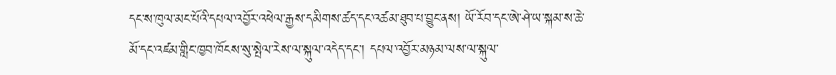དང་ས་ཁུལ་མང་པོའི་དཔལ་འབྱོར་འཕེལ་རྒྱས་དམིགས་ཚད་དང་འཚམ་ཐུབ་པ་བྱུང་ནས། ཡོ་རོབ་དང་ཨེ་ཤེ་ཡ་སྐམ་ས་ཆེ་མོ་དང་འཛམ་གླིང་ཁྱབ་ཁོངས་སུ་སྤེལ་རེས་ལ་སྐུལ་འདེད་དང་། དཔལ་འབྱོར་མཉམ་ལས་ལ་སྐུལ་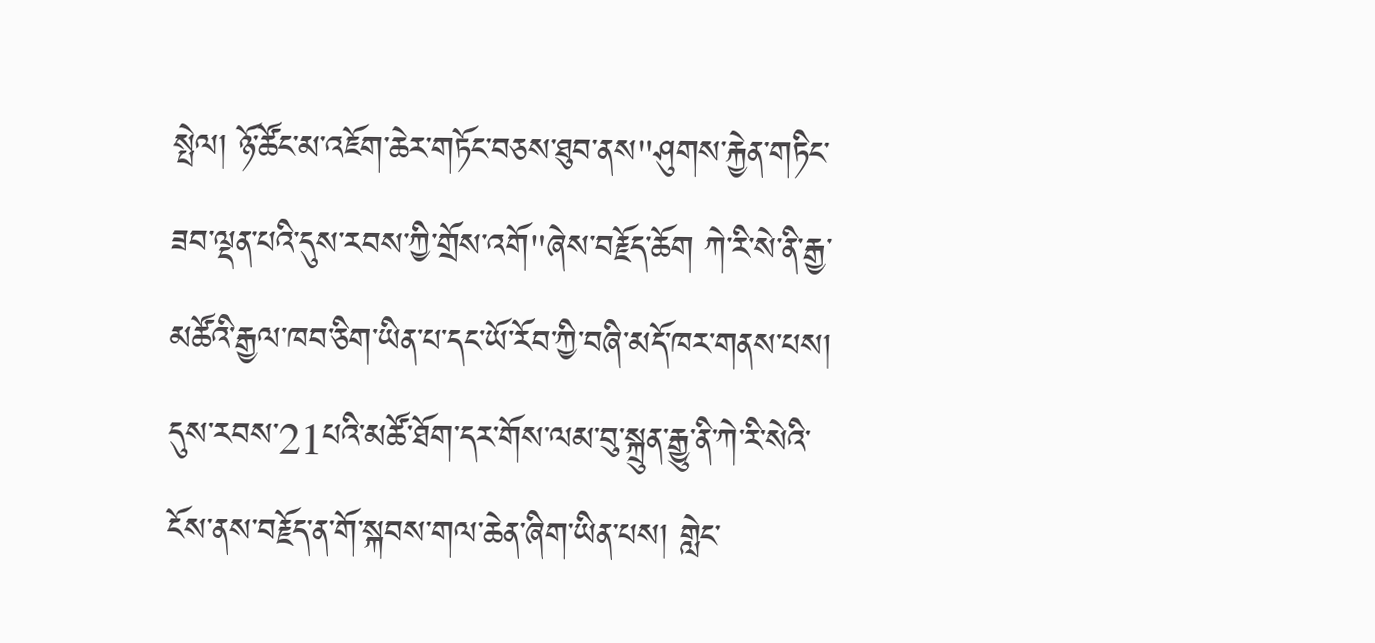སྤེལ། ཉོ་ཚོང་མ་འཇོག་ཆེར་གཏོང་བཅས་ཐུབ་ནས"ཤུགས་རྐྱེན་གཏིང་ཟབ་ལྡན་པའི་དུས་རབས་ཀྱི་གྲོས་འགོ"ཞེས་བརྗོད་ཆོག ཀེ་རི་སེ་ནི་རྒྱ་མཚོའི་རྒྱལ་ཁབ་ཅིག་ཡིན་པ་དང་ཡོ་རོབ་ཀྱི་བཞི་མདོ་ཁར་གནས་པས། དུས་རབས་21པའི་མཚོ་ཐོག་དར་གོས་ལམ་བུ་སྐྲུན་རྒྱུ་ནི་ཀེ་རི་སེའི་ངོས་ནས་བརྗོད་ན་གོ་སྐབས་གལ་ཆེན་ཞིག་ཡིན་པས། གླེང་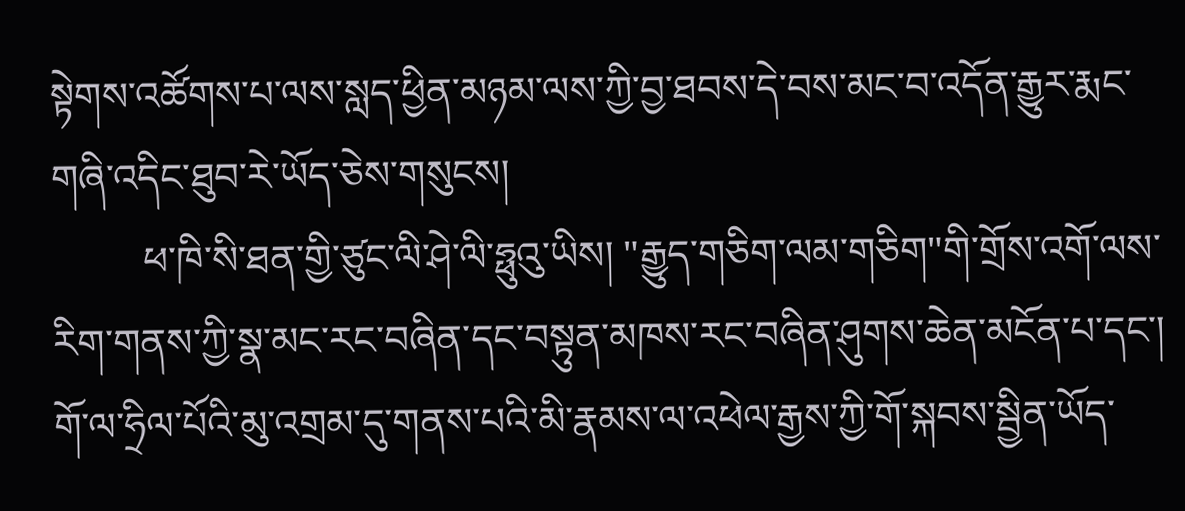སྟེགས་འཚོགས་པ་ལས་སླད་ཕྱིན་མཉམ་ལས་ཀྱི་བྱ་ཐབས་དེ་བས་མང་བ་འདོན་རྒྱུར་རྨང་གཞི་འདིང་ཐུབ་རེ་ཡོད་ཅེས་གསུངས།
         ཕ་ཁི་སི་ཐན་གྱི་ཙུང་ལི་ཤེ་ལི་ཧྥུའུ་ཡིས། "རྒྱུད་གཅིག་ལམ་གཅིག"གི་གྲོས་འགོ་ལས་རིག་གནས་ཀྱི་སྣ་མང་རང་བཞིན་དང་བསྟུན་མཁས་རང་བཞིན་ཤུགས་ཆེན་མངོན་པ་དང་། གོ་ལ་ཧྲིལ་པོའི་མུ་འགྲམ་དུ་གནས་པའི་མི་རྣམས་ལ་འཕེལ་རྒྱས་ཀྱི་གོ་སྐབས་སྦྱིན་ཡོད་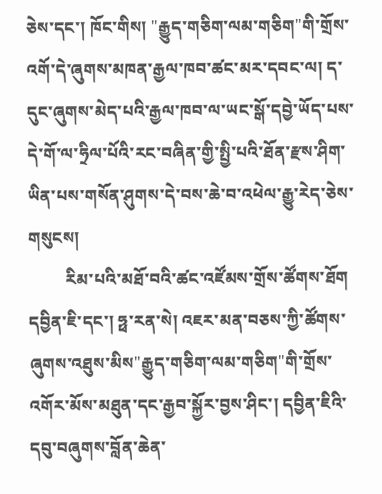ཅེས་དང་། ཁོང་གིས། "རྒྱུད་གཅིག་ལམ་གཅིག"གི་གྲོས་འགོ་དེ་ཞུགས་མཁན་རྒྱལ་ཁབ་ཚང་མར་དབང་ལ། ད་དུང་ཞུགས་མེད་པའི་རྒྱལ་ཁབ་ལ་ཡང་སྒོ་དབྱེ་ཡོད་པས་དེ་གོ་ལ་ཧྲིལ་པོའི་རང་བཞིན་གྱི་སྤྱི་པའི་ཐོན་རྫས་ཤིག་ཡིན་པས་གསོན་ཤུགས་དེ་བས་ཆེ་བ་འཕེལ་རྒྱུ་རེད་ཅེས་གསུངས།
         རིམ་པའི་མཐོ་བའི་ཚང་འཛོམས་གྲོས་ཚོགས་ཐོག དབྱིན་ཇི་དང་། ཧྥ་རན་སེ། འཇར་མན་བཅས་ཀྱི་ཚོགས་ཞུགས་འཐུས་མིས"རྒྱུད་གཅིག་ལམ་གཅིག"གི་གྲོས་འགོར་མོས་མཐུན་དང་རྒྱབ་སྐྱོར་བྱས་ཤིང་། དབྱིན་ཇིའི་དབུ་བཞུགས་བློན་ཆེན་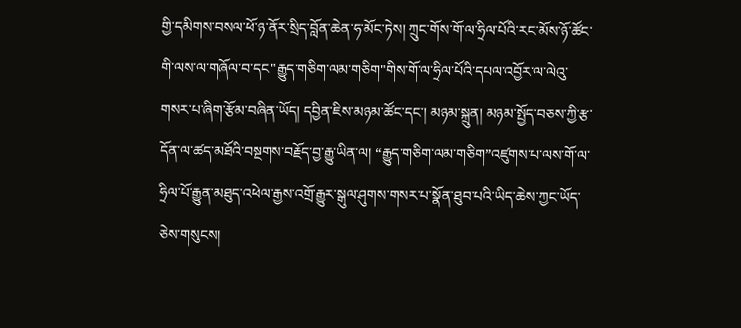གྱི་དམིགས་བསལ་ཕོ་ཉ་ནོར་སྲིད་བློན་ཆེན་ཧ་མོང་ཏེས། ཀྲུང་གོས་གོ་ལ་ཧྲིལ་པོའི་རང་མོས་ཉོ་ཚོང་གི་ལས་ལ་གཞོལ་བ་དང"རྒྱུད་གཅིག་ལམ་གཅིག"གིས་གོ་ལ་ཧྲིལ་པོའི་དཔལ་འབྱོར་ལ་ལེའུ་གསར་པ་ཞིག་རྩོམ་བཞིན་ཡོད། དབྱིན་ཇིས་མཉམ་ཚོང་དང་། མཉམ་སྐྲུན། མཉམ་སྤྱོད་བཅས་ཀྱི་རྩ་དོན་ལ་ཚད་མཐོའི་བསྔགས་བརྗོད་བྱ་རྒྱུ་ཡིན་ལ། “རྒྱུད་གཅིག་ལམ་གཅིག”འཛུགས་པ་ལས་གོ་ལ་ཧྲིལ་པོ་རྒྱུན་མཐུད་འཕེལ་རྒྱས་འགྲོ་རྒྱུར་སྒུལ་ཤུགས་གསར་པ་སྣོན་ཐུབ་པའི་ཡིད་ཆེས་ཀྱང་ཡོད་ཅེས་གསུངས།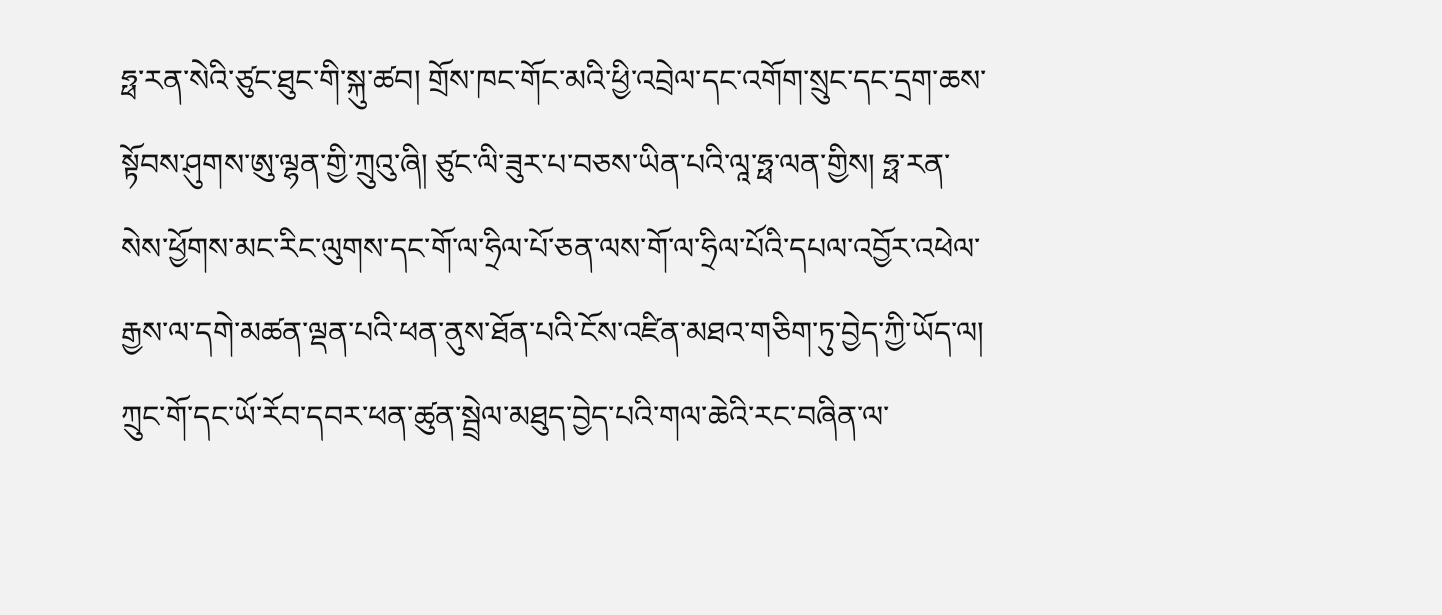ཧྥ་རན་སེའི་ཙུང་ཐུང་གི་སྐུ་ཚབ། གྲོས་ཁང་གོང་མའི་ཕྱི་འབྲེལ་དང་འགོག་སྲུང་དང་དྲག་ཆས་སྟོབས་ཤུགས་ཨུ་ལྷན་གྱི་ཀྲུའུ་ཞི། ཙུང་ལི་ཟུར་པ་བཅས་ཡིན་པའི་ལཱ་ཧྥ་ལན་གྱིས། ཧྥ་རན་སེས་ཕྱོགས་མང་རིང་ལུགས་དང་གོ་ལ་ཧྲིལ་པོ་ཅན་ལས་གོ་ལ་ཧྲིལ་པོའི་དཔལ་འབྱོར་འཕེལ་རྒྱས་ལ་དགེ་མཚན་ལྡན་པའི་ཕན་ནུས་ཐོན་པའི་ངོས་འཛིན་མཐའ་གཅིག་ཏུ་བྱེད་ཀྱི་ཡོད་ལ། ཀྲུང་གོ་དང་ཡོ་རོབ་དབར་ཕན་ཚུན་སྦྲེལ་མཐུད་བྱེད་པའི་གལ་ཆེའི་རང་བཞིན་ལ་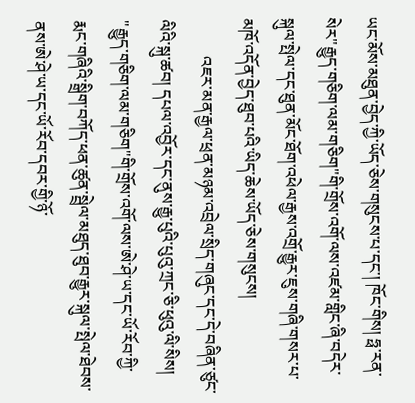ཡང་མོས་མཐུན་བྱེད་ཀྱི་ཡོད་ཅེས་གསུངས་པ་དང་། ཁོང་གིས། ཧྥ་རན་སེར"རྒྱུད་གཅིག་ལམ་གཅིག"གི་གྲོས་འགོ་ལས་འཛམ་གླིང་ཞི་བདེར་སྐུལ་སྤེལ་དང་ཐུན་མོང་ཐོག་འཕེལ་རྒྱས་འགྲོ་རྒྱུར་ཇུས་གཞི་གསར་པ་མཁོ་འདོན་བྱེད་ཐུབ་པའི་ཡིད་ཆེས་ཡོད་ཅེས་གསུངས།
         འཇར་མན་རྒྱལ་ཕྲན་མཉམ་འབྲེལ་སྲིད་གཞུང་དང་དེ་བཞིན་ཙུང་ལིའི་སྐུ་ཚབ། དཔལ་འབྱོར་དང་ནུས་རྒྱུ་པུའི་པུའུ་ཀྲང་ཅི་ཕུའུ་ལི་སིས། "རྒྱུད་གཅིག་ལམ་གཅིག"གི་གྲོས་འགོ་ལས་ཨེ་ཤེ་ཡ་དང་ཡོ་རོབ་ཀྱི་རྨང་གཞིའི་སྒྲིག་བཀོད་ཕན་ཚུན་སྦྲེལ་མཐུད་ཐུབ་རྒྱུར་སྐུལ་སྤེལ་ཐེབས་ནས་ཨེ་ཤེ་ཡ་དང་ཡོ་རོབ་དབར་གྱི་ཉོ་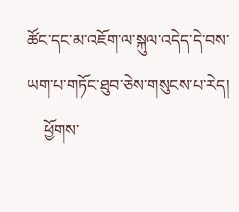ཚོང་དང་མ་འཇོག་ལ་སྐུལ་འདེད་དེ་བས་ཡག་པ་གཏོང་ཐུབ་ཅེས་གསུངས་པ་རེད།
    ཕྱོགས་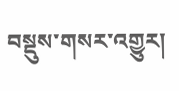བསྡུས་གསར་འགྱུར།